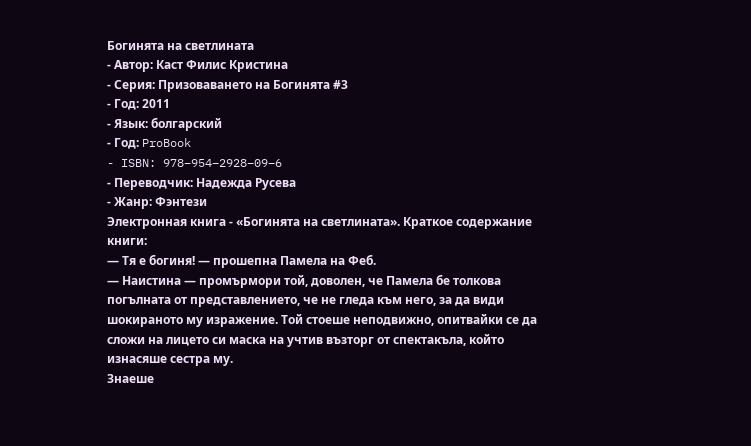Богинята на светлината
- Автор: Каст Филис Кристина
- Серия: Призоваването на Богинята #3
- Год: 2011
- Язык: болгарский
- Год: ProBook
- ISBN: 978–954–2928–09–6
- Переводчик: Надежда Русева
- Жанр: Фэнтези
Электронная книга - «Богинята на светлината». Краткое содержание книги:
— Тя е богиня! — прошепна Памела на Феб.
— Наистина — промърмори той, доволен, че Памела бе толкова погълната от представлението, че не гледа към него, за да види шокираното му изражение. Той стоеше неподвижно, опитвайки се да сложи на лицето си маска на учтив възторг от спектакъла, който изнасяше сестра му.
Знаеше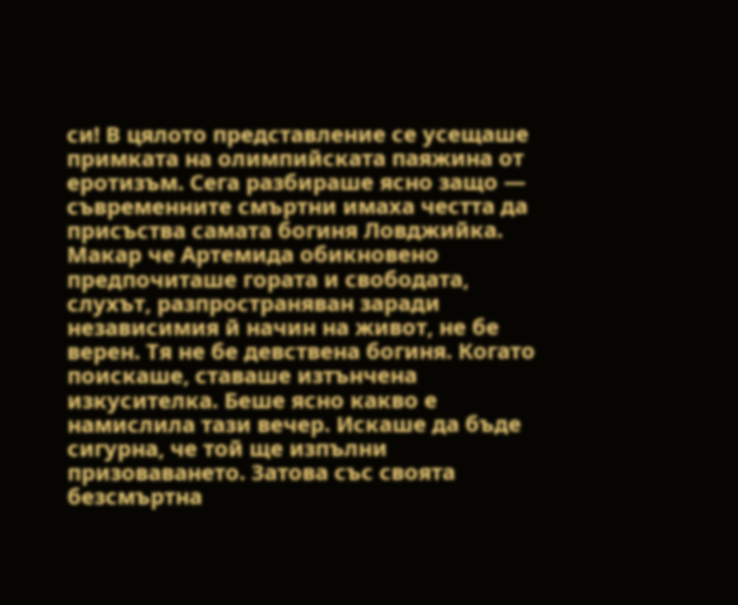си! В цялото представление се усещаше примката на олимпийската паяжина от еротизъм. Сега разбираше ясно защо — съвременните смъртни имаха честта да присъства самата богиня Ловджийка. Макар че Артемида обикновено предпочиташе гората и свободата, слухът, разпространяван заради независимия й начин на живот, не бе верен. Тя не бе девствена богиня. Когато поискаше, ставаше изтънчена изкусителка. Беше ясно какво е намислила тази вечер. Искаше да бъде сигурна, че той ще изпълни призоваването. Затова със своята безсмъртна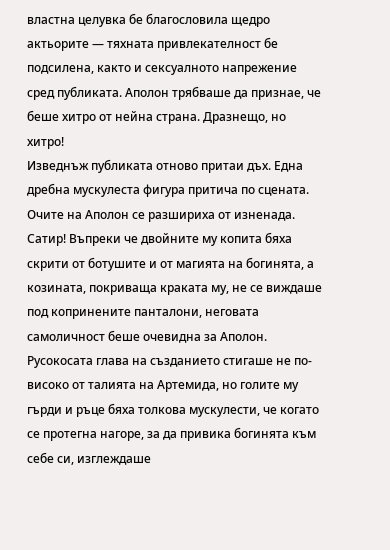властна целувка бе благословила щедро актьорите — тяхната привлекателност бе подсилена, както и сексуалното напрежение сред публиката. Аполон трябваше да признае, че беше хитро от нейна страна. Дразнещо, но хитро!
Изведнъж публиката отново притаи дъх. Една дребна мускулеста фигура притича по сцената. Очите на Аполон се разшириха от изненада. Сатир! Въпреки че двойните му копита бяха скрити от ботушите и от магията на богинята, а козината, покриваща краката му, не се виждаше под копринените панталони, неговата самоличност беше очевидна за Аполон. Русокосата глава на създанието стигаше не по-високо от талията на Артемида, но голите му гърди и ръце бяха толкова мускулести, че когато се протегна нагоре, за да привика богинята към себе си, изглеждаше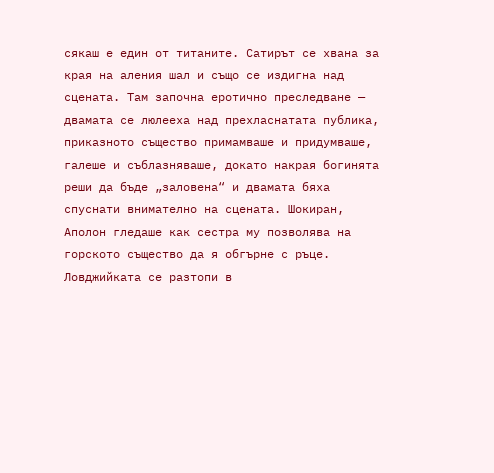сякаш е един от титаните. Сатирът се хвана за края на аления шал и също се издигна над сцената. Там започна еротично преследване — двамата се люлееха над прехласнатата публика, приказното същество примамваше и придумваше, галеше и съблазняваше, докато накрая богинята реши да бъде „заловена“ и двамата бяха спуснати внимателно на сцената. Шокиран, Аполон гледаше как сестра му позволява на горското същество да я обгърне с ръце. Ловджийката се разтопи в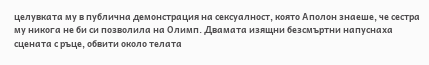целувката му в публична демонстрация на сексуалност, която Аполон знаеше, че сестра му никога не би си позволила на Олимп. Двамата изящни безсмъртни напуснаха сцената с ръце, обвити около телата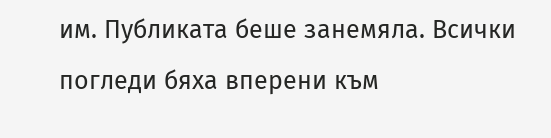им. Публиката беше занемяла. Всички погледи бяха вперени към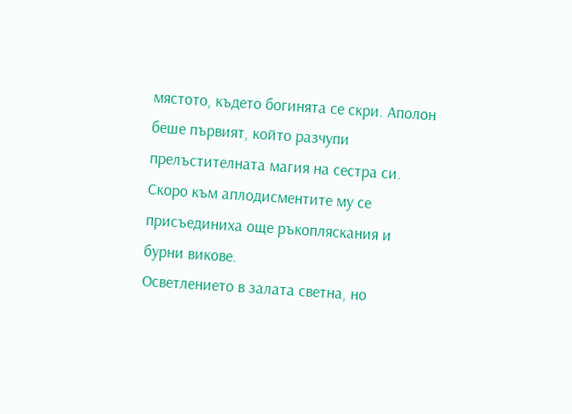мястото, където богинята се скри. Аполон беше първият, който разчупи прелъстителната магия на сестра си. Скоро към аплодисментите му се присъединиха още ръкопляскания и бурни викове.
Осветлението в залата светна, но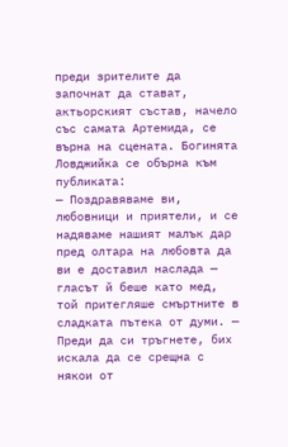преди зрителите да започнат да стават, актьорският състав, начело със самата Артемида, се върна на сцената. Богинята Ловджийка се обърна към публиката:
— Поздравяваме ви, любовници и приятели, и се надяваме нашият малък дар пред олтара на любовта да ви е доставил наслада — гласът й беше като мед, той притегляше смъртните в сладката пътека от думи. — Преди да си тръгнете, бих искала да се срещна с някои от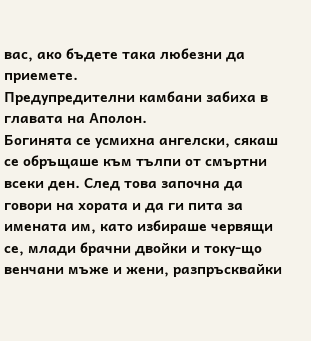вас, ако бъдете така любезни да приемете.
Предупредителни камбани забиха в главата на Аполон.
Богинята се усмихна ангелски, сякаш се обръщаше към тълпи от смъртни всеки ден. След това започна да говори на хората и да ги пита за имената им, като избираше червящи се, млади брачни двойки и току-що венчани мъже и жени, разпръсквайки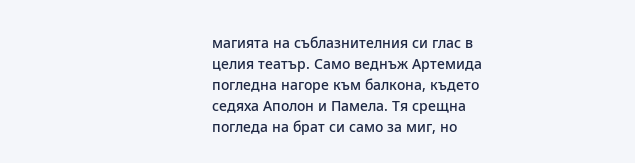магията на съблазнителния си глас в целия театър. Само веднъж Артемида погледна нагоре към балкона, където седяха Аполон и Памела. Тя срещна погледа на брат си само за миг, но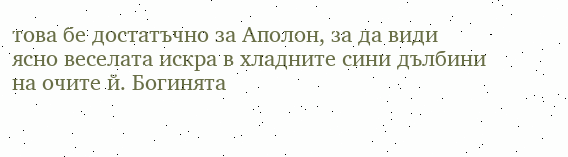това бе достатъчно за Аполон, за да види ясно веселата искра в хладните сини дълбини на очите й. Богинята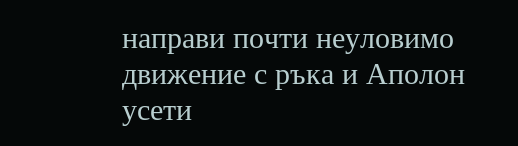направи почти неуловимо движение с ръка и Аполон усети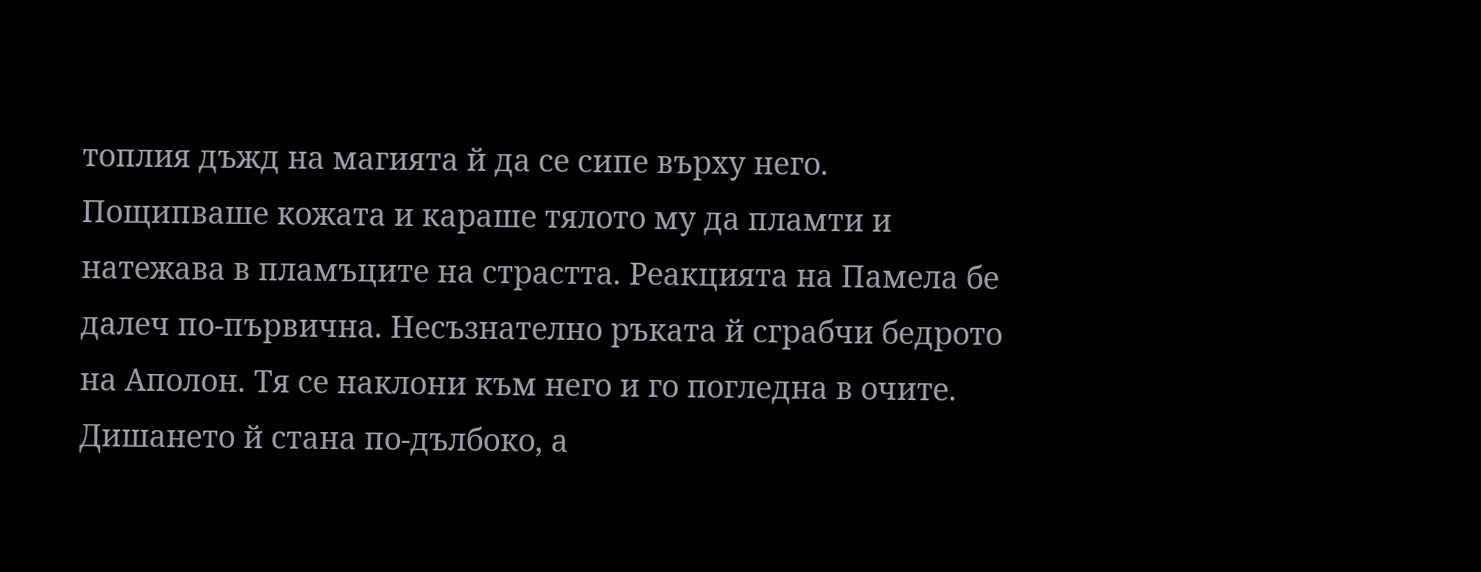топлия дъжд на магията й да се сипе върху него. Пощипваше кожата и караше тялото му да пламти и натежава в пламъците на страстта. Реакцията на Памела бе далеч по-първична. Несъзнателно ръката й сграбчи бедрото на Аполон. Тя се наклони към него и го погледна в очите. Дишането й стана по-дълбоко, а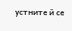устните й се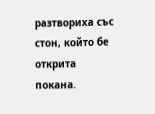разтвориха със стон, който бе открита покана.